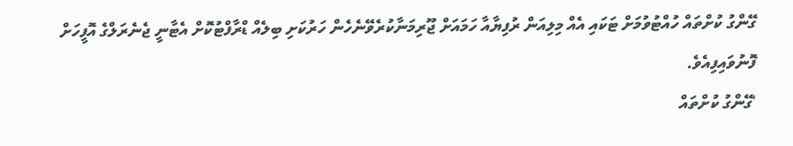ގޭންގު ކުށްތައް ހުއްޓުވުމަށް ޓަކައި އެއް މިލިއަން ރުފިޔާއާ ހަމައަށް ޖޫރިމަނާކުރެވޭނެހެން ހަރުކަށި ބިލެއް ޑްރާފްޓުކޮށް އެޓާނީ ޖެނެރަލްގެ އޮފީހަށް ފޮނުވައިފިއެވެ.
'ގޭންގު ކުށްތައް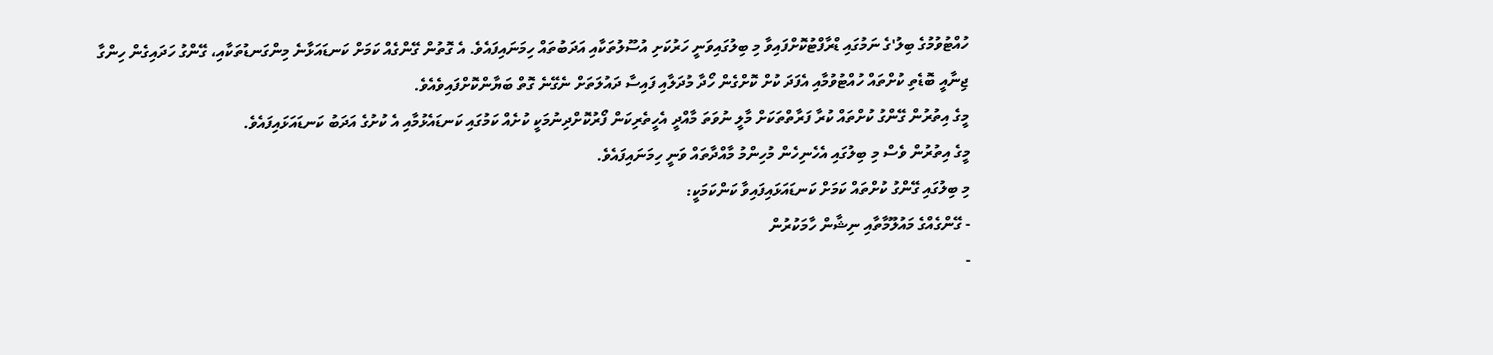ހުއްޓުވުމުގެ ބިލު'ގެ ނަމުގައި ޑްރާފްޓުކޮށްފައިވާ މި ބިލުގައިވަނީ ހަރުކަށި އުސޫލުތަކާއި އަދަބުތައް ހިމަނައިފައެވެ. އެ ގޮތުން ގޭންގެއް ކަމަށް ކަނޑައަޅާނެ މިންގަނޑުތަކާއި، ގޭންގު ހަދައިގެން ހިންގާ ޖިނާއީ ބޮޑެތި ކުށްތައް ހުއްޓުވުމާއި އެފަދަ ކުށް ކޮށްގެން ހޯދާ މުދަލާއި ފައިސާ ދައުލަތަށް ނެގޭނެ ގޮތް ބަޔާންކޮށްފައިވެއެވެ.
މީގެ އިތުރުން ގޭންގު ކުށްތައް ކުރާ ފަރާތްތަކަށް މާލީ ނުވަތަ މާއްދީ އެހީތެރިކަން ފޯރުކޮށްދިނުމަކީ ކުށެއް ކަމުގައި ކަނޑައެޅުމާއި އެ ކުށުގެ އަދަބު ކަނޑައަޅައިފައެވެ.
މީގެ އިތުރުން ވެސް މި ބިލުގައި އެހެނިހެން މުހިންމު މާއްދާތައް ވަނީ ހިމަނައިފައެވެ.
މި ބިލުގައި ގޭންގު ކުށްތައް ކަމަށް ކަނޑައަޅައިފައިވާ ކަންކަމަކީ:
- ގޭންގެއްގެ މައުލޫމާތާއި ނިޝާން ހާމަކުރުން
-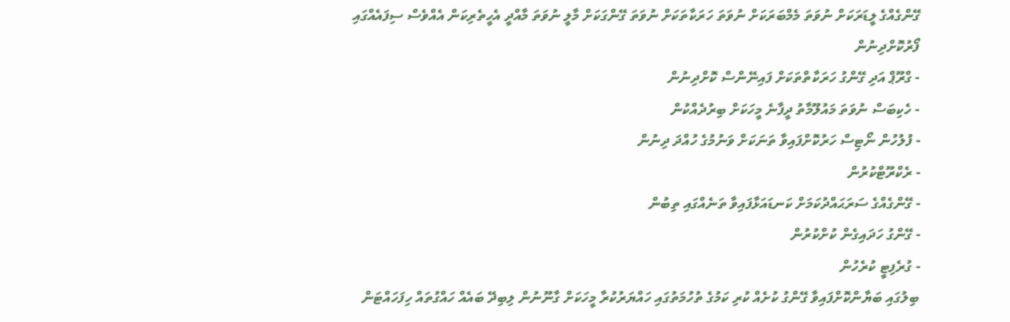ގޭންގެއްގެ ލީޑަރަކަށް ނުވަތަ މެމްބަރަކަށް ނުވަތަ ހަރަކާތަކަށް ނުވަތަ ގޭންގަކަށް މާލީ ނުވަތަ މާއްދީ އެހީތެރިކަން އެއްވެސް ސިފައެއްގައި ފޯރުކޮށްދިނުން
- ގްރޫޕް އަދި ގޭންގު ހަރަކާތްތަކަށް ފައިނޭންސް ކޮށްދިނުން
- ހެކިބަސް ނުވަތަ މައުލޫމާތު ދީފާނެ މީހަކަށް ބިރުދެއްކުން
- ފުލުހުން ނޯޓިސް ހަރުކޮށްފައިވާ ތަނަކަށް ވަނުމުގެ ހުއްދަ ދިނުން
- ރެކްރޫޓްކުރުން
- ގޭންގެއްގެ ސަރަޙައްދުކަމަށް ކަނޑައަޅާފައިވާ ތަނެއްގައި ތިބުން
- ގޭންގު ހަދައިގެން ކުށްކުރުން
- ގުރެފިޓީ ކުރެހުން
ބިލުގައި ބަޔާންކޮށްފައިވާ ގޭންގު ކުށެއް ކުރި ކަމުގެ ތުހުމަތުގައި ހައްޔަރުކުރާ މީހަކަށް ގާނޫނުން ލިބިދޭ ބައެއް ހައްގުތައް ހިފަހައްޓަން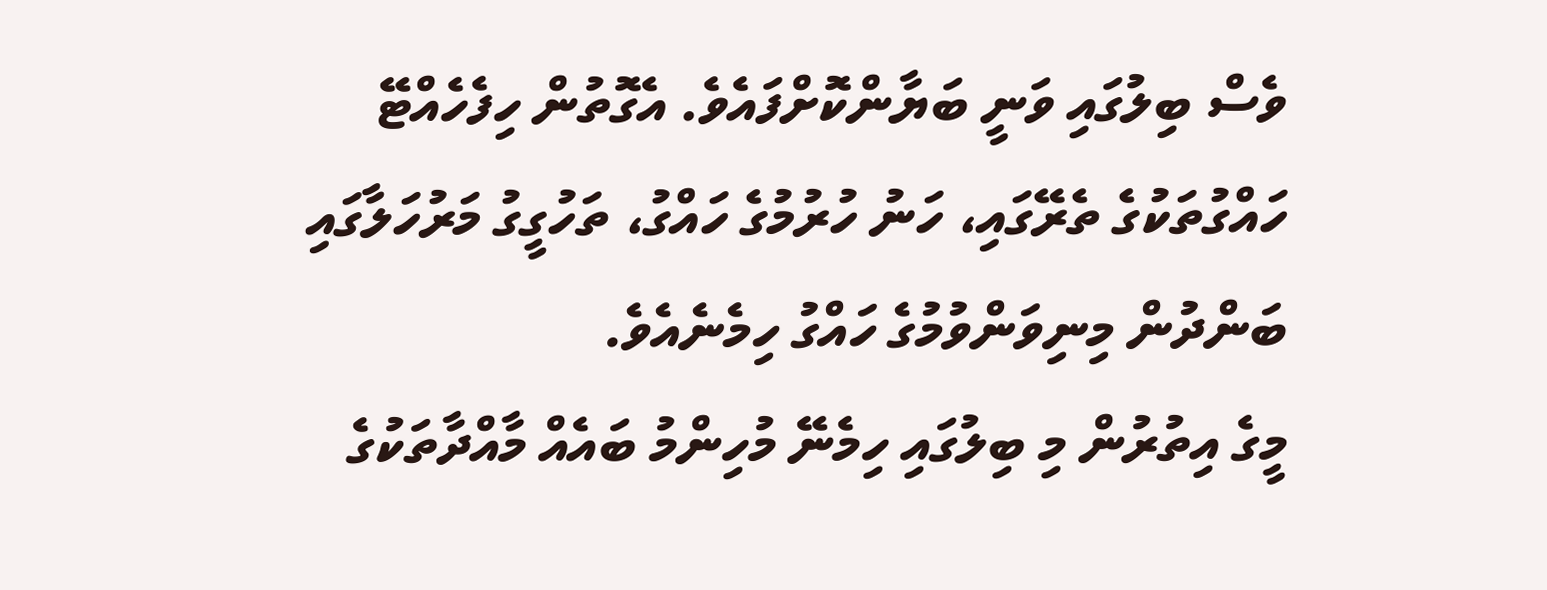ވެސް ބިލުގައި ވަނީ ބަޔާންކޮށްފައެވެ. އެގޮތުން ހިފެހެއްޓޭ ހައްގުތަކުގެ ތެރޭގައި، ހަނު ހުރުމުގެ ހައްގު، ތަހުގީގު މަރުހަލާގައި ބަންދުން މިނިވަންވުމުގެ ހައްގު ހިމެނެއެވެ.
މީގެ އިތުރުން މި ބިލުގައި ހިމެނޭ މުހިންމު ބައެއް މާއްދާތަކުގެ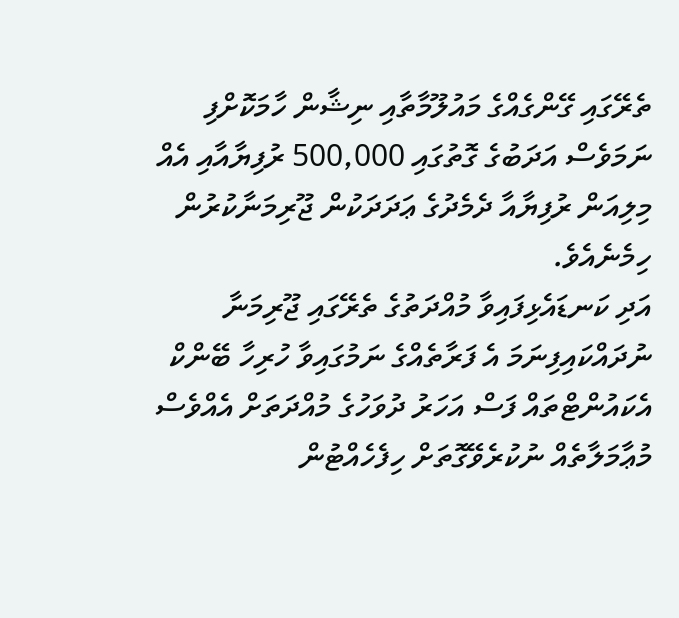ތެރޭގައި ގޭންގެއްގެ މައުލޫމާތާއި ނިޝާން ހާމަކޮށްފި ނަމަވެސް އަދަބުގެ ގޮތުގައި 500,000 ރުފިޔާއާއި އެއް މިލިއަން ރުފިޔާއާ ދެމެދުގެ ޢަދަދަކުން ޖޫރިމަނާކުރުން ހިމެނެއެވެ.
އަދި ކަނޑައެޅިފައިވާ މުއްދަތުގެ ތެރޭގައި ޖޫރިމަނާ ނުދައްކައިފިނަމަ އެ ފަރާތެއްގެ ނަމުގައިވާ ހުރިހާ ބޭންކް އެކައުންޓްތައް ފަސް އަހަރު ދުވަހުގެ މުއްދަތަށް އެއްވެސް މުޢާމަލާތެއް ނުކުރެވޭގޮތަށް ހިފެހެއްޓުން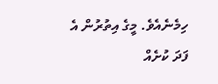ހިމެނެއެވެ. މީގެ އިތުރުން އެ ފަދަ ކުށެއް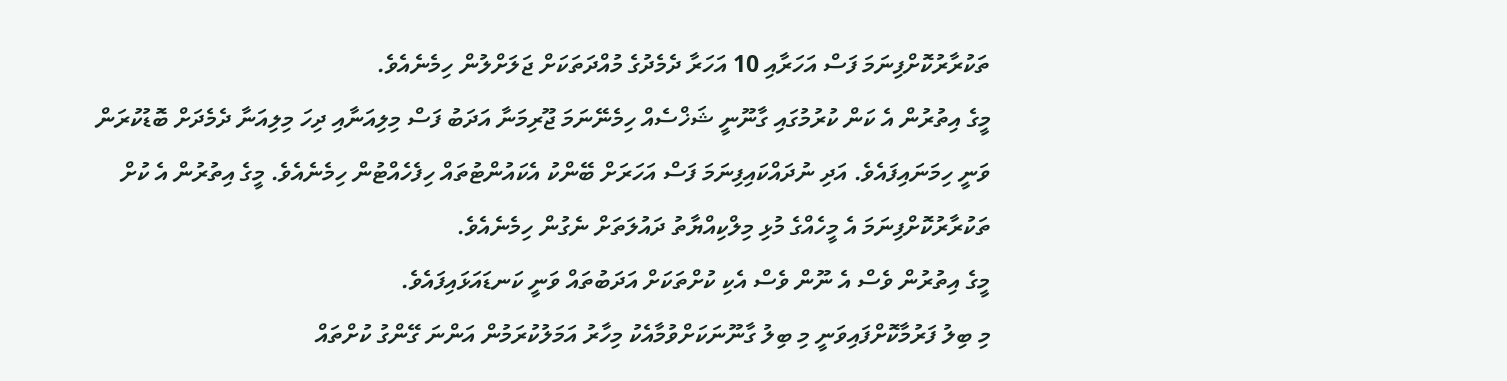ތަކުރާރުކޮށްފިނަމަ ފަސް އަހަރާއި 10 އަހަރާ ދެމެދުގެ މުއްދަތަކަށް ޖަލަށްލުން ހިމެނެއެވެ.
މީގެ އިތުރުން އެ ކަން ކުރުމުގައި ގާނޫނީ ޝަޚްސެއް ހިމެނޭނަމަ ޖޫރިމަނާ އަދަބު ފަސް މިލިއަނާއި ދިހަ މިލިއަނާ ދެމެދަށް ބޮޑުކުރަން ވަނީ ހިމަނައިފައެވެ. އަދި ނުދައްކައިފިނަމަ ފަސް އަހަރަށް ބޭންކު އެކައުންޓުތައް ހިފެހެއްޓުން ހިމެނެއެވެ. މީގެ އިތުރުން އެ ކުށް ތަކުރާރުކޮށްފިނަމަ އެ މީހެއްގެ މުޅި މިލްކިއްޔާތު ދައުލަތަށް ނެގުން ހިމެނެއެވެ.
މީގެ އިތުރުން ވެސް އެ ނޫން ވެސް އެކި ކުށްތަކަށް އަދަބުތައް ވަނީ ކަނޑައަޅައިފައެވެ.
މި ބިލު ފަރުމާކޮށްފައިވަނީ މި ބިލު ގާނޫނަކަށްވުމާއެކު މިހާރު އަމަލުކުރަމުން އަންނަ ގޭންގު ކުށްތައް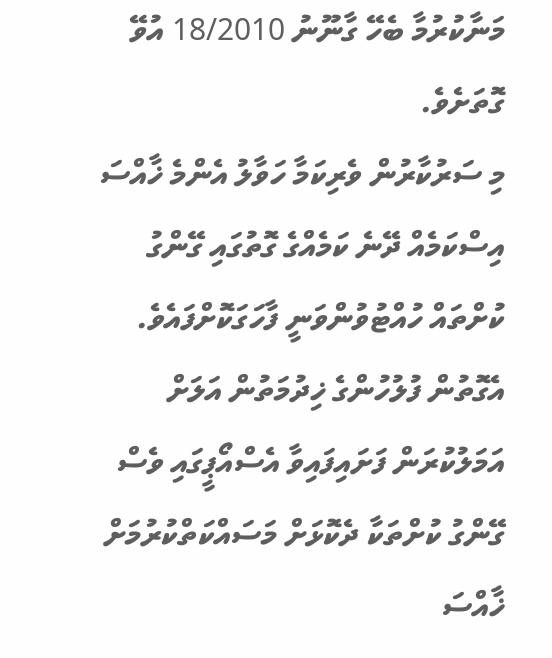މަނާކުރުމާ ބެހޭ ގާނޫނު 18/2010 އުވޭ ގޮތަށެވެ.
މި ސަރުކާރުން ވެރިކަމާ ހަވާލު އެންމެ ޚާއްސަ އިސްކަމެއް ދޭނެ ކަމެއްގެ ގޮތުގައި ގޭންގު ކުށްތައް ހުއްޓުވުންވަނީ ފާހަގަކޮށްފައެވެ. އެގޮތުން ފުލުހުންގެ ޚިދުމަތުން އަލަށް އަމަލުކުރަން ފަށައިފައިވާ އެސްއޯޕީގައި ވެސް ގޭންގު ކުށްތަކާ ދެކޮޅަށް މަސައްކަތްކުރުމަށް ޚާއްސަ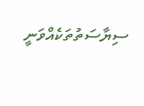ސިޔާސަތުތަކެއްވަނީ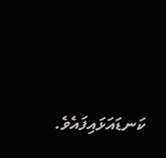ކަނޑައަޅައިފައެވެ.